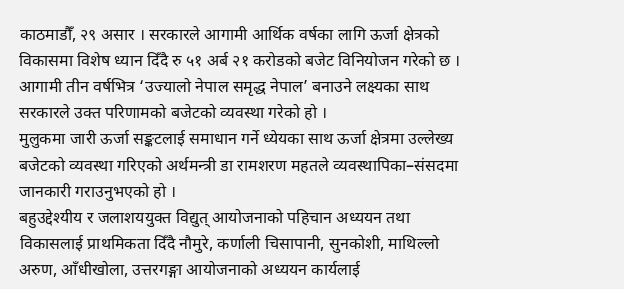काठमाडौँ, २९ असार । सरकारले आगामी आर्थिक वर्षका लागि ऊर्जा क्षेत्रको विकासमा विशेष ध्यान दिँदै रु ५१ अर्ब २१ करोडको बजेट विनियोजन गरेको छ ।
आगामी तीन वर्षभित्र ‘उज्यालो नेपाल समृद्ध नेपाल’ बनाउने लक्ष्यका साथ सरकारले उक्त परिणामको बजेटको व्यवस्था गरेको हो ।
मुलुकमा जारी ऊर्जा सङ्कटलाई समाधान गर्ने ध्येयका साथ ऊर्जा क्षेत्रमा उल्लेख्य बजेटको व्यवस्था गरिएको अर्थमन्त्री डा रामशरण महतले व्यवस्थापिका–संसदमा जानकारी गराउनुभएको हो ।
बहुउद्देश्यीय र जलाशययुक्त विद्युत् आयोजनाको पहिचान अध्ययन तथा विकासलाई प्राथमिकता दिँदै नौमुरे, कर्णाली चिसापानी, सुनकोशी, माथिल्लो अरुण, आँधीखोला, उत्तरगङ्गा आयोजनाको अध्ययन कार्यलाई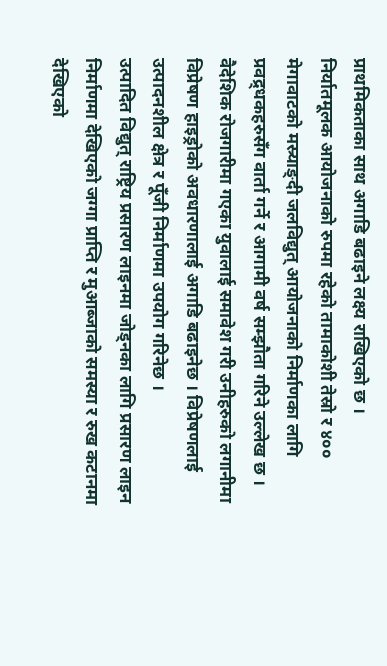प्राथमिकताका साथ अगाडि बढाइने लक्ष्य राखिएको छ ।
निर्यातमूलक आयोजनाको रुपमा रहेको तामाकोशी तेस्रो र ४०० मेगावाटको मस्र्याङ्दी जलविद्युत् आयोजनाको निर्माणका लागि प्रवद्र्धकहरुसँग वार्ता गर्ने र आगामी वर्ष सम्झौता गरिने उल्लेख छ ।
वैदेशिक रोजगारीमा गएका युवालाई समावेश गरी उनीहरुको लगानीमा विप्रेषण हाइड्रोको अवधारणालाई अगाडि बढाइनेछ । विप्रेषणलाई उत्पादनशील क्षेत्र र पूँजी निर्माणमा उपयोग गरिनेछ ।
उत्पादित विद्युत् राष्ट्रिय प्रसारण लाइनमा जोड्नका लागि प्रसारण लाइन निर्माणमा देखिएको जग्गा प्राप्ति र मुआब्जाको समस्या र रुख कटानमा देखिएको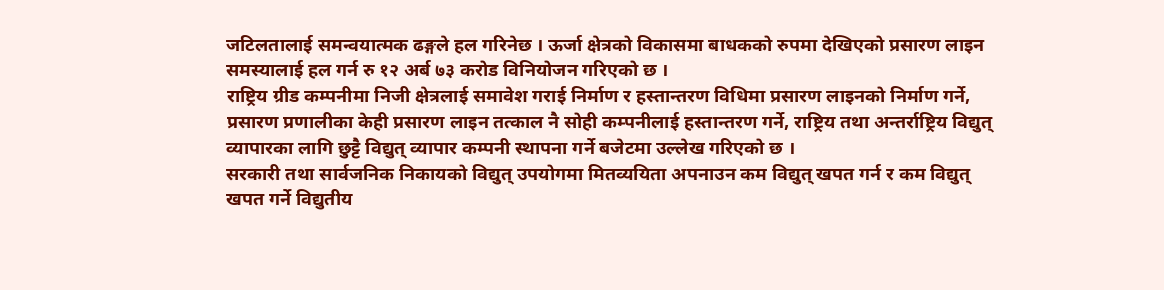जटिलतालाई समन्वयात्मक ढङ्गले हल गरिनेछ । ऊर्जा क्षेत्रको विकासमा बाधकको रुपमा देखिएको प्रसारण लाइन समस्यालाई हल गर्न रु १२ अर्ब ७३ करोड विनियोजन गरिएको छ ।
राष्ट्रिय ग्रीड कम्पनीमा निजी क्षेत्रलाई समावेश गराई निर्माण र हस्तान्तरण विधिमा प्रसारण लाइनको निर्माण गर्ने, प्रसारण प्रणालीका केही प्रसारण लाइन तत्काल नै सोही कम्पनीलाई हस्तान्तरण गर्ने, राष्ट्रिय तथा अन्तर्राष्ट्रिय विद्युत् व्यापारका लागि छुट्टै विद्युत् व्यापार कम्पनी स्थापना गर्ने बजेटमा उल्लेख गरिएको छ ।
सरकारी तथा सार्वजनिक निकायको विद्युत् उपयोगमा मितव्ययिता अपनाउन कम विद्युत् खपत गर्न र कम विद्युत् खपत गर्ने विद्युतीय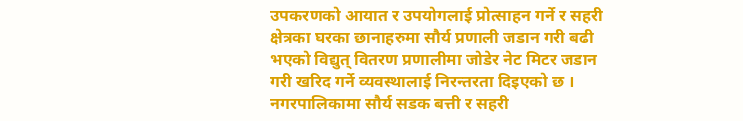उपकरणको आयात र उपयोगलाई प्रोत्साहन गर्ने र सहरी क्षेत्रका घरका छानाहरुमा सौर्य प्रणाली जडान गरी बढी भएको विद्युत् वितरण प्रणालीमा जोडेर नेट मिटर जडान गरी खरिद गर्ने व्यवस्थालाई निरन्तरता दिइएको छ ।
नगरपालिकामा सौर्य सडक बत्ती र सहरी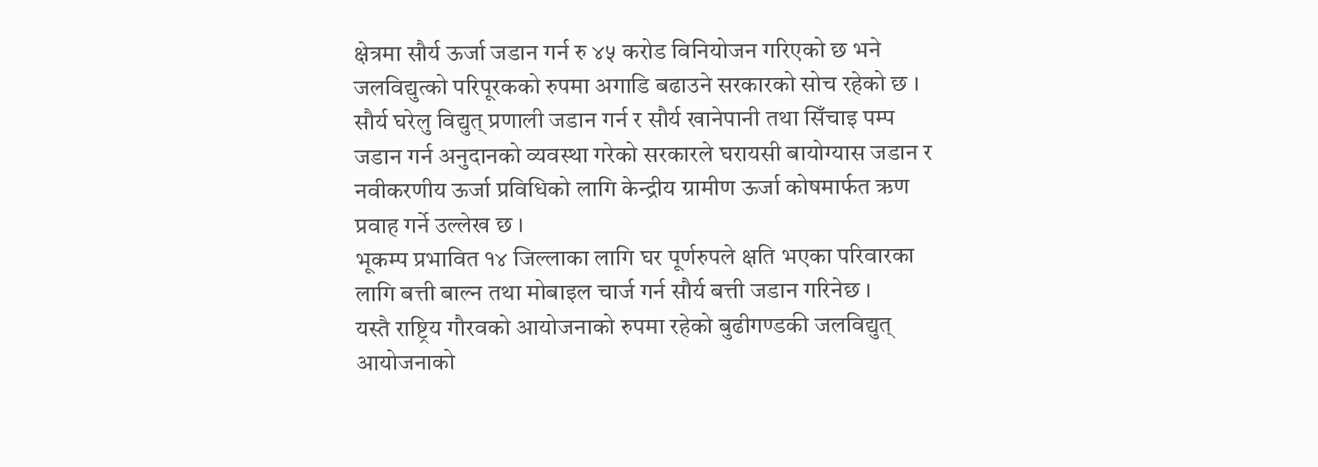क्षेत्रमा सौर्य ऊर्जा जडान गर्न रु ४५ करोड विनियोजन गरिएको छ भने जलविद्युत्को परिपूरकको रुपमा अगाडि बढाउने सरकारको सोच रहेको छ ।
सौर्य घरेलु विद्युत् प्रणाली जडान गर्न र सौर्य खानेपानी तथा सिँचाइ पम्प जडान गर्न अनुदानको व्यवस्था गरेको सरकारले घरायसी बायोग्यास जडान र नवीकरणीय ऊर्जा प्रविधिको लागि केन्द्रीय ग्रामीण ऊर्जा कोषमार्फत ऋण प्रवाह गर्ने उल्लेख छ ।
भूकम्प प्रभावित १४ जिल्लाका लागि घर पूर्णरुपले क्षति भएका परिवारका लागि बत्ती बाल्न तथा मोबाइल चार्ज गर्न सौर्य बत्ती जडान गरिनेछ ।
यस्तै राष्ट्रिय गौरवको आयोजनाको रुपमा रहेको बुढीगण्डकी जलविद्युत् आयोजनाको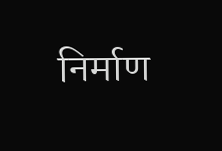निर्माण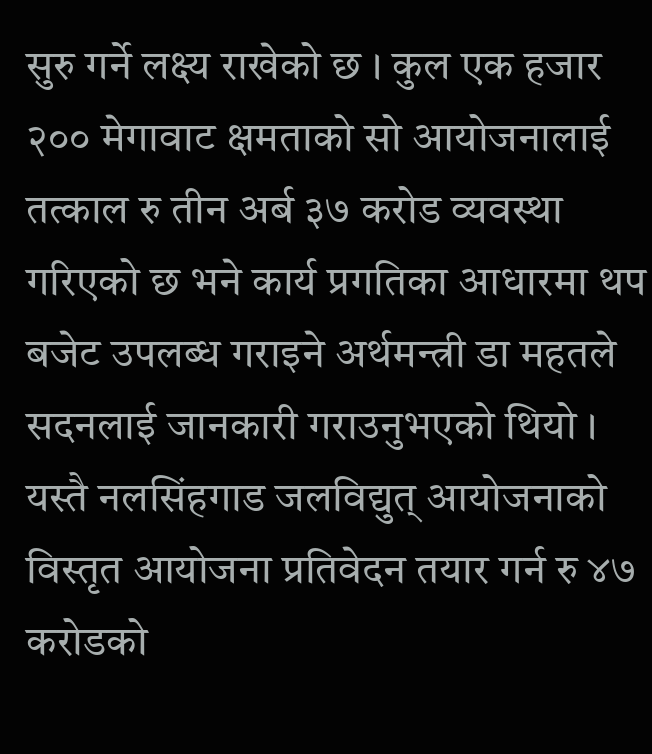सुरु गर्ने लक्ष्य राखेको छ । कुल एक हजार २०० मेगावाट क्षमताको सो आयोजनालाई तत्काल रु तीन अर्ब ३७ करोड व्यवस्था गरिएको छ भने कार्य प्रगतिका आधारमा थप बजेट उपलब्ध गराइने अर्थमन्त्री डा महतले सदनलाई जानकारी गराउनुभएको थियो ।
यस्तै नलसिंहगाड जलविद्युत् आयोजनाको विस्तृत आयोजना प्रतिवेदन तयार गर्न रु ४७ करोडको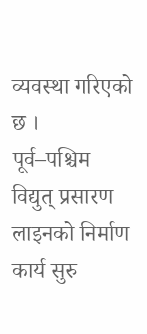व्यवस्था गरिएको छ ।
पूर्व–पश्चिम विद्युत् प्रसारण लाइनको निर्माण कार्य सुरु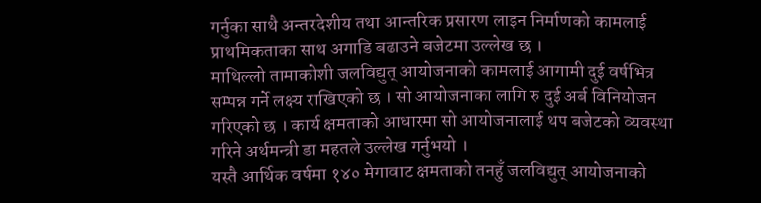गर्नुका साथै अन्तरदेशीय तथा आन्तरिक प्रसारण लाइन निर्माणको कामलाई प्राथमिकताका साथ अगाडि बढाउने बजेटमा उल्लेख छ ।
माथिल्लो तामाकोशी जलविद्युत् आयोजनाको कामलाई आगामी दुई वर्षभित्र सम्पन्न गर्ने लक्ष्य राखिएको छ । सो आयोजनाका लागि रु दुई अर्ब विनियोजन गरिएको छ । कार्य क्षमताको आधारमा सो आयोजनालाई थप बजेटको व्यवस्था गरिने अर्थमन्त्री डा महतले उल्लेख गर्नुभयो ।
यस्तै आर्थिक वर्षमा १४० मेगावाट क्षमताको तनहुँ जलविद्युत् आयोजनाको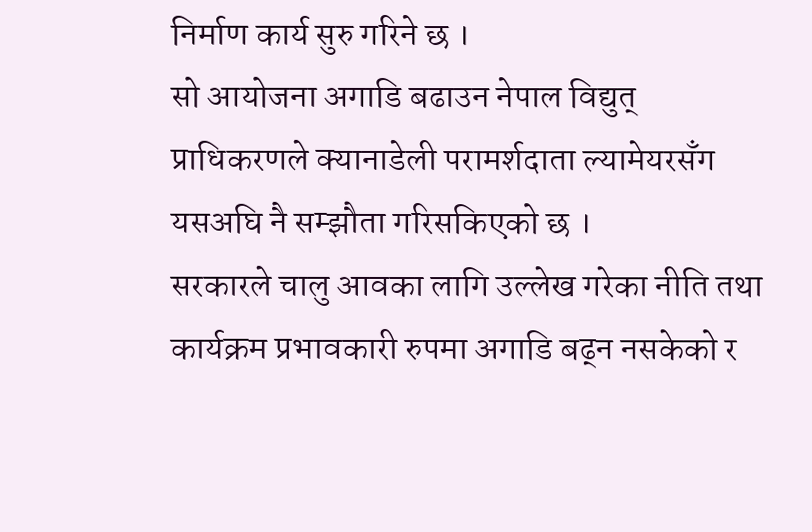निर्माण कार्य सुरु गरिने छ ।
सो आयोजना अगाडि बढाउन नेपाल विद्युत् प्राधिकरणले क्यानाडेली परामर्शदाता ल्यामेयरसँग यसअघि नै सम्झौता गरिसकिएको छ ।
सरकारले चालु आवका लागि उल्लेख गरेका नीति तथा कार्यक्रम प्रभावकारी रुपमा अगाडि बढ्न नसकेको र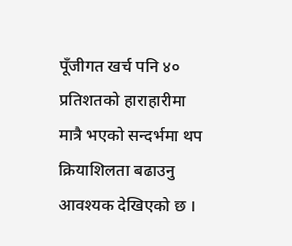पूँजीगत खर्च पनि ४० प्रतिशतको हाराहारीमा मात्रै भएको सन्दर्भमा थप क्रियाशिलता बढाउनु आवश्यक देखिएको छ ।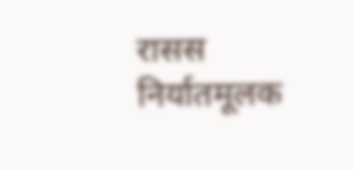रासस
निर्यातमूलक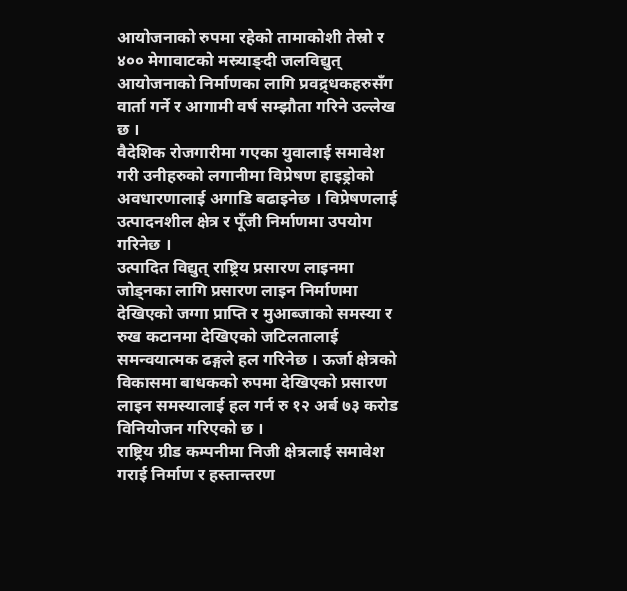आयोजनाको रुपमा रहेको तामाकोशी तेस्रो र ४०० मेगावाटको मस्र्याङ्दी जलविद्युत् आयोजनाको निर्माणका लागि प्रवद्र्धकहरुसँग वार्ता गर्ने र आगामी वर्ष सम्झौता गरिने उल्लेख छ ।
वैदेशिक रोजगारीमा गएका युवालाई समावेश गरी उनीहरुको लगानीमा विप्रेषण हाइड्रोको अवधारणालाई अगाडि बढाइनेछ । विप्रेषणलाई उत्पादनशील क्षेत्र र पूँजी निर्माणमा उपयोग गरिनेछ ।
उत्पादित विद्युत् राष्ट्रिय प्रसारण लाइनमा जोड्नका लागि प्रसारण लाइन निर्माणमा देखिएको जग्गा प्राप्ति र मुआब्जाको समस्या र रुख कटानमा देखिएको जटिलतालाई समन्वयात्मक ढङ्गले हल गरिनेछ । ऊर्जा क्षेत्रको विकासमा बाधकको रुपमा देखिएको प्रसारण लाइन समस्यालाई हल गर्न रु १२ अर्ब ७३ करोड विनियोजन गरिएको छ ।
राष्ट्रिय ग्रीड कम्पनीमा निजी क्षेत्रलाई समावेश गराई निर्माण र हस्तान्तरण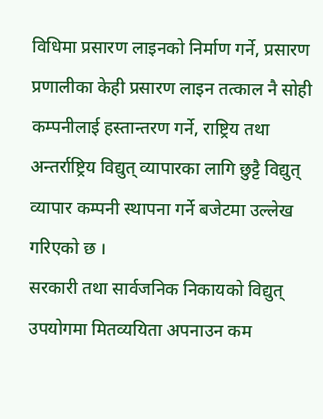विधिमा प्रसारण लाइनको निर्माण गर्ने, प्रसारण प्रणालीका केही प्रसारण लाइन तत्काल नै सोही कम्पनीलाई हस्तान्तरण गर्ने, राष्ट्रिय तथा अन्तर्राष्ट्रिय विद्युत् व्यापारका लागि छुट्टै विद्युत् व्यापार कम्पनी स्थापना गर्ने बजेटमा उल्लेख गरिएको छ ।
सरकारी तथा सार्वजनिक निकायको विद्युत् उपयोगमा मितव्ययिता अपनाउन कम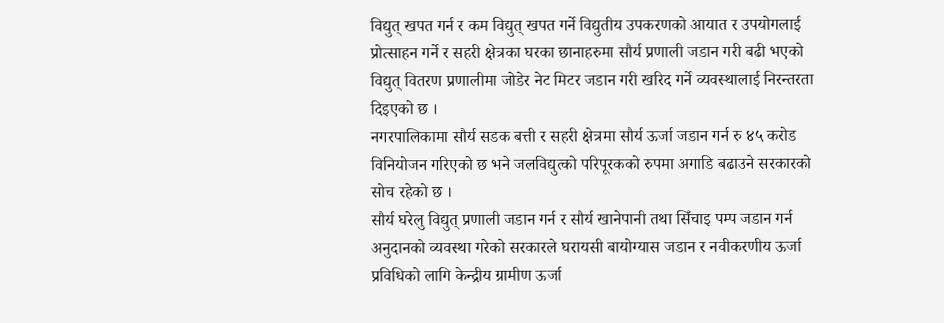विद्युत् खपत गर्न र कम विद्युत् खपत गर्ने विद्युतीय उपकरणको आयात र उपयोगलाई प्रोत्साहन गर्ने र सहरी क्षेत्रका घरका छानाहरुमा सौर्य प्रणाली जडान गरी बढी भएको विद्युत् वितरण प्रणालीमा जोडेर नेट मिटर जडान गरी खरिद गर्ने व्यवस्थालाई निरन्तरता दिइएको छ ।
नगरपालिकामा सौर्य सडक बत्ती र सहरी क्षेत्रमा सौर्य ऊर्जा जडान गर्न रु ४५ करोड विनियोजन गरिएको छ भने जलविद्युत्को परिपूरकको रुपमा अगाडि बढाउने सरकारको सोच रहेको छ ।
सौर्य घरेलु विद्युत् प्रणाली जडान गर्न र सौर्य खानेपानी तथा सिँचाइ पम्प जडान गर्न अनुदानको व्यवस्था गरेको सरकारले घरायसी बायोग्यास जडान र नवीकरणीय ऊर्जा प्रविधिको लागि केन्द्रीय ग्रामीण ऊर्जा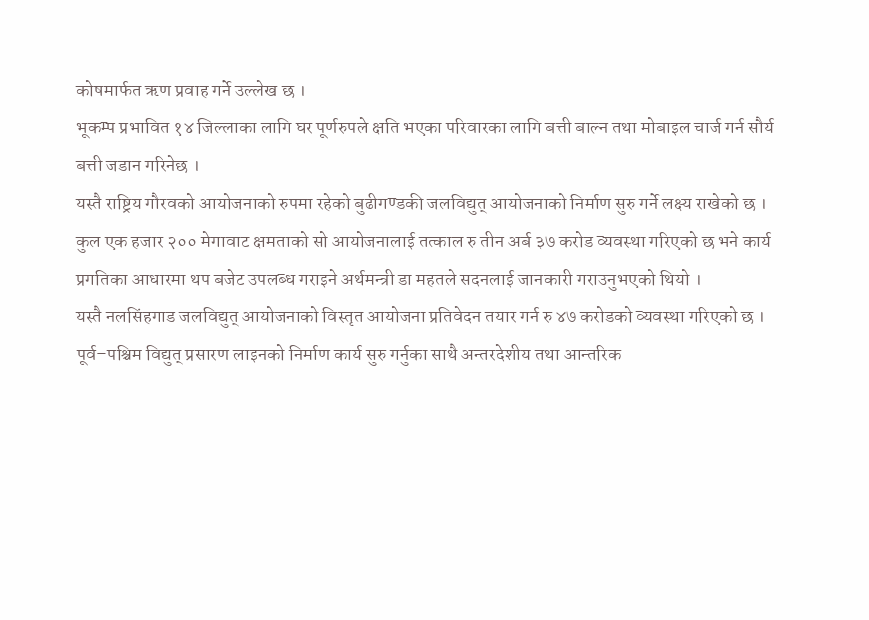कोषमार्फत ऋण प्रवाह गर्ने उल्लेख छ ।
भूकम्प प्रभावित १४ जिल्लाका लागि घर पूर्णरुपले क्षति भएका परिवारका लागि बत्ती बाल्न तथा मोबाइल चार्ज गर्न सौर्य बत्ती जडान गरिनेछ ।
यस्तै राष्ट्रिय गौरवको आयोजनाको रुपमा रहेको बुढीगण्डकी जलविद्युत् आयोजनाको निर्माण सुरु गर्ने लक्ष्य राखेको छ । कुल एक हजार २०० मेगावाट क्षमताको सो आयोजनालाई तत्काल रु तीन अर्ब ३७ करोड व्यवस्था गरिएको छ भने कार्य प्रगतिका आधारमा थप बजेट उपलब्ध गराइने अर्थमन्त्री डा महतले सदनलाई जानकारी गराउनुभएको थियो ।
यस्तै नलसिंहगाड जलविद्युत् आयोजनाको विस्तृत आयोजना प्रतिवेदन तयार गर्न रु ४७ करोडको व्यवस्था गरिएको छ ।
पूर्व–पश्चिम विद्युत् प्रसारण लाइनको निर्माण कार्य सुरु गर्नुका साथै अन्तरदेशीय तथा आन्तरिक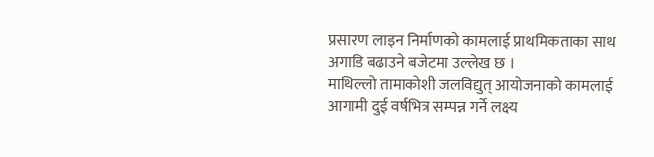प्रसारण लाइन निर्माणको कामलाई प्राथमिकताका साथ अगाडि बढाउने बजेटमा उल्लेख छ ।
माथिल्लो तामाकोशी जलविद्युत् आयोजनाको कामलाई आगामी दुई वर्षभित्र सम्पन्न गर्ने लक्ष्य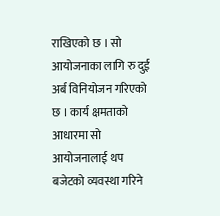राखिएको छ । सो आयोजनाका लागि रु दुई अर्ब विनियोजन गरिएको छ । कार्य क्षमताको आधारमा सो आयोजनालाई थप बजेटको व्यवस्था गरिने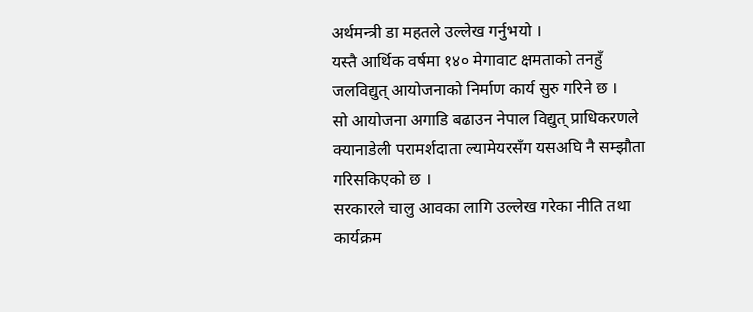अर्थमन्त्री डा महतले उल्लेख गर्नुभयो ।
यस्तै आर्थिक वर्षमा १४० मेगावाट क्षमताको तनहुँ जलविद्युत् आयोजनाको निर्माण कार्य सुरु गरिने छ ।
सो आयोजना अगाडि बढाउन नेपाल विद्युत् प्राधिकरणले क्यानाडेली परामर्शदाता ल्यामेयरसँग यसअघि नै सम्झौता गरिसकिएको छ ।
सरकारले चालु आवका लागि उल्लेख गरेका नीति तथा कार्यक्रम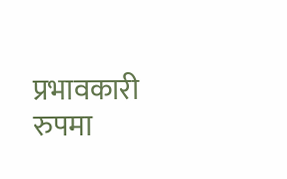प्रभावकारी रुपमा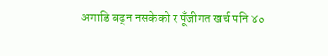अगाडि बढ्न नसकेको र पूँजीगत खर्च पनि ४०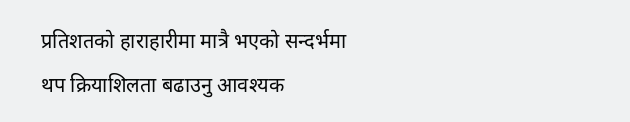प्रतिशतको हाराहारीमा मात्रै भएको सन्दर्भमा थप क्रियाशिलता बढाउनु आवश्यक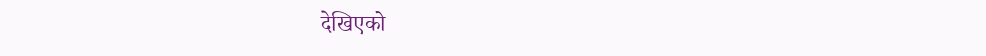देखिएको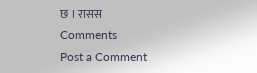छ । रासस
Comments
Post a Comment